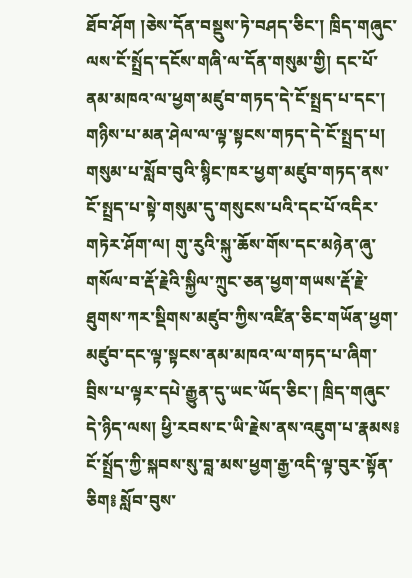ཐོབ་ཤོག །ཅེས་དོན་བསྡུས་ཏེ་བཤད་ཅིང་། ཁྲིད་གཞུང་ལས་ངོ་སྤྲོད་དངོས་གཞི་ལ་དོན་གསུམ་གྱི། དང་པོ་ནམ་མཁའ་ལ་ཕྱག་མཛུབ་གཏད་དེ་ངོ་སྤྲད་པ་དང་། གཉིས་པ་མན་ཤེལ་ལ་ལྟ་སྟངས་གཏད་དེ་ངོ་སྤྲད་པ། གསུམ་པ་སློབ་བུའི་སྙིང་ཁར་ཕྱག་མཛུབ་གཏད་ནས་ངོ་སྤྲད་པ་སྟེ་གསུམ་དུ་གསུངས་པའི་དང་པོ་འདིར་གཏེར་ཤོག་ལ། གུ་རུའི་སྐུ་ཆོས་གོས་དང་མཉེན་ཞུ་གསོལ་བ་རྡོ་རྗེའི་སྐྱིལ་ཀྲུང་ཅན་ཕྱག་གཡས་རྡོ་རྗེ་ཐུགས་ཀར་སྡིགས་མཛུབ་ཀྱིས་འཛིན་ཅིང་གཡོན་ཕྱག་མཛུབ་དང་ལྟ་སྟངས་ནམ་མཁའ་ལ་གཏད་པ་ཞིག་བྲིས་པ་ལྟར་དཔེ་རྒྱུན་དུ་ཡང་ཡོད་ཅིང་། ཁྲིད་གཞུང་དེ་ཉིད་ལས། ཕྱི་རབས་ང་ཡི་རྗེས་ནས་འཇུག་པ་རྣམས༔ ངོ་སྤྲོད་ཀྱི་སྐབས་སུ་བླ་མས་ཕྱག་རྒྱ་འདི་ལྟ་བུར་སྟོན་ཅིག༔ སློབ་བུས་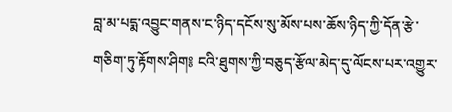བླ་མ་པདྨ་འབྱུང་གནས་ང་ཉིད་དངོས་སུ་མོས་པས་ཆོས་ཉིད་ཀྱི་དོན་རྩེ་གཅིག་ཏུ་རྟོགས་ཤིག༔ ངའི་ཐུགས་ཀྱི་བཅུད་རྩོལ་མེད་དུ་ལོངས་པར་འགྱུར་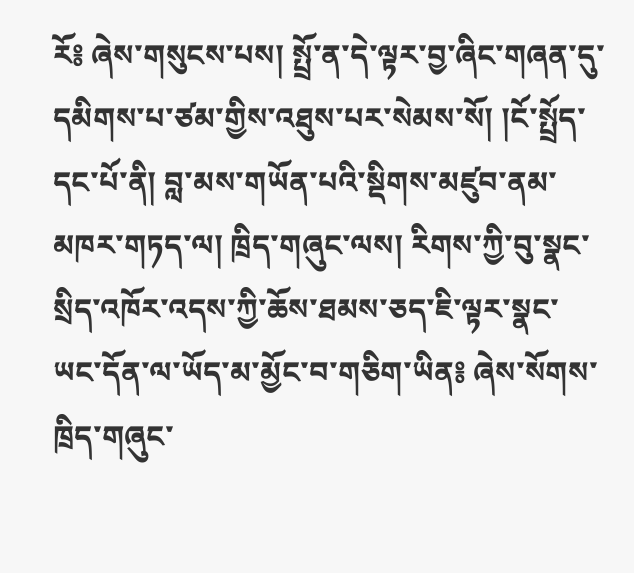རོ༔ ཞེས་གསུངས་པས། སྤྲོ་ན་དེ་ལྟར་བྱ་ཞིང་གཞན་དུ་དམིགས་པ་ཙམ་གྱིས་འཐུས་པར་སེམས་སོ། །ངོ་སྤྲོད་དང་པོ་ནི། བླ་མས་གཡོན་པའི་སྡིགས་མཛུབ་ནམ་མཁར་གཏད་ལ། ཁྲིད་གཞུང་ལས། རིགས་ཀྱི་བུ་སྣང་སྲིད་འཁོར་འདས་ཀྱི་ཆོས་ཐམས་ཅད་ཇི་ལྟར་སྣང་ཡང་དོན་ལ་ཡོད་མ་མྱོང་བ་གཅིག་ཡིན༔ ཞེས་སོགས་ཁྲིད་གཞུང་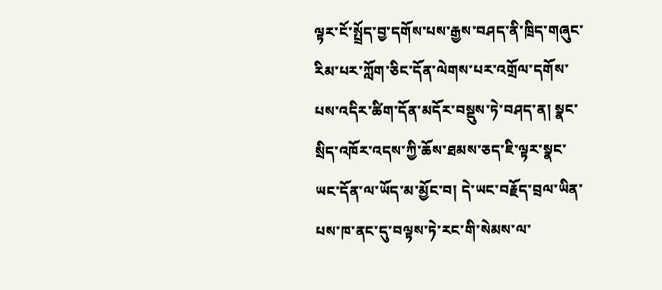ལྟར་ངོ་སྤྲོད་བྱ་དགོས་པས་རྒྱས་བཤད་ནི་ཁྲིད་གཞུང་རིམ་པར་ཀློག་ཅིང་དོན་ལེགས་པར་འགྲོལ་དགོས་པས་འདིར་ཚིག་དོན་མདོར་བསྡུས་ཏེ་བཤད་ན། སྣང་སྲིད་འཁོར་འདས་ཀྱི་ཆོས་ཐམས་ཅད་ཇི་ལྟར་སྣང་ཡང་དོན་ལ་ཡོད་མ་མྱོང་བ། དེ་ཡང་བརྗོད་བྲལ་ཡིན་པས་ཁ་ནང་དུ་བལྟས་ཏེ་རང་གི་སེམས་ལ་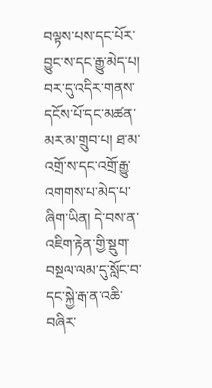བལྟས་པས་དང་པོར་བྱུང་ས་དང་རྒྱུ་མེད་པ། བར་དུ་འདིར་གནས་དངོས་པོ་དང་མཚན་མར་མ་གྲུབ་པ། ཐ་མ་འགྲོ་ས་དང་འགྲོ་རྒྱུ་འགགས་པ་མེད་པ་ཞིག་ཡིན། དེ་བས་ན་འཇིག་རྟེན་གྱི་སྡུག་བསྔལ་ལམ་དུ་སློང་བ་དང་སྐྱེ་རྒ་ན་འཆི་བཞིར་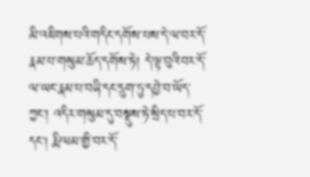མི་འཇིགས་པའི་གདིང་དགོས་པས་དེ་ལ་བར་དོ་རྣམ་པ་གསུམ་ཆོད་དགོས་ཏེ། དེ་ལྟ་བུའི་བར་དོ་ལ་ཡང་རྣམ་པ་བཞི་དང་དྲུག་ཏུ་དབྱེ་བ་ཡོད་ཀྱང་། འདིར་གསུམ་དུ་བསྡུས་ཏེ་སྲིད་པ་བར་དོ་དང། རྨི་ལམ་གྱི་བར་དོ་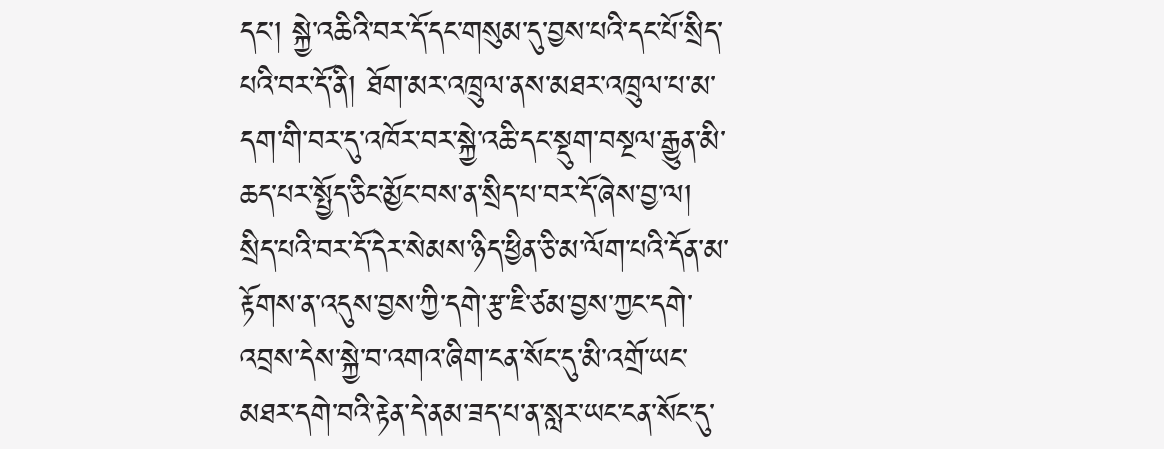དང་། སྐྱེ་འཆིའི་བར་དོ་དང་གསུམ་དུ་བྱས་པའི་དང་པོ་སྲིད་པའི་བར་དོ་ནི། ཐོག་མར་འཁྲུལ་ནས་མཐར་འཁྲུལ་པ་མ་དག་གི་བར་དུ་འཁོར་བར་སྐྱེ་འཆི་དང་སྡུག་བསྔལ་རྒྱུན་མི་ཆད་པར་སྤྱོད་ཅིང་མྱོང་བས་ན་སྲིད་པ་བར་དོ་ཞེས་བྱ་ལ། སྲིད་པའི་བར་དོ་དེར་སེམས་ཉིད་ཕྱིན་ཅི་མ་ལོག་པའི་དོན་མ་རྟོགས་ན་འདུས་བྱས་ཀྱི་དགེ་རྩ་ཇི་ཙམ་བྱས་ཀྱང་དགེ་འབྲས་དེས་སྐྱེ་བ་འགའ་ཞིག་ངན་སོང་དུ་མི་འགྲོ་ཡང་མཐར་དགེ་བའི་རྟེན་དེ་ནམ་ཟད་པ་ན་སླར་ཡང་ངན་སོང་དུ་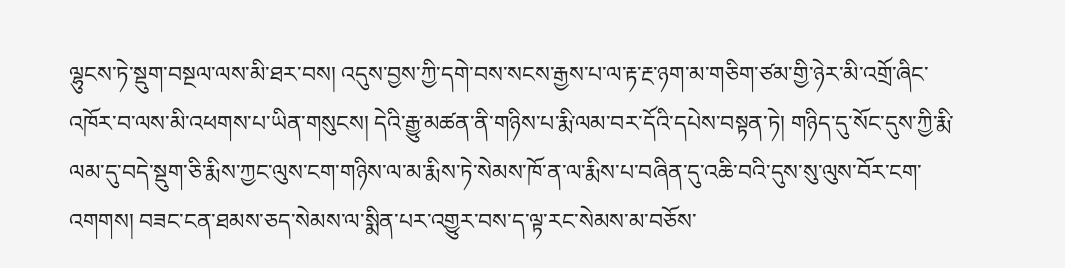ལྷུངས་ཏེ་སྡུག་བསྔལ་ལས་མི་ཐར་བས། འདུས་བྱས་ཀྱི་དགེ་བས་སངས་རྒྱས་པ་ལ་རྟ་རྔ་ཉག་མ་གཅིག་ཙམ་གྱི་ཉེར་མི་འགྲོ་ཞིང་འཁོར་བ་ལས་མི་འཕགས་པ་ཡིན་གསུངས། དེའི་རྒྱུ་མཚན་ནི་གཉིས་པ་རྨི་ལམ་བར་དོའི་དཔེས་བསྟན་ཏེ། གཉིད་དུ་སོང་དུས་ཀྱི་རྨི་ལམ་དུ་བདེ་སྡུག་ཅི་རྨིས་ཀྱང་ལུས་ངག་གཉིས་ལ་མ་རྨིས་ཏེ་སེམས་ཁོ་ན་ལ་རྨིས་པ་བཞིན་དུ་འཆི་བའི་དུས་སུ་ལུས་བོར་ངག་འགགས། བཟང་ངན་ཐམས་ཅད་སེམས་ལ་སྨིན་པར་འགྱུར་བས་ད་ལྟ་རང་སེམས་མ་བཅོས་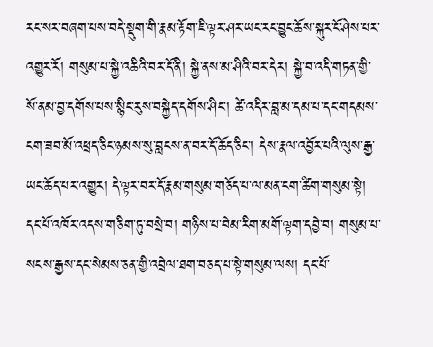རང་སར་བཞག་པས་བདེ་སྡུག་གི་རྣམ་རྟོག་ཇི་ལྟར་ཤར་ཡང་རང་བྱུང་ཆོས་སྐུར་ངོ་ཤེས་པར་འགྱུར་རོ། གསུམ་པ་སྐྱེ་འཆིའི་བར་དོ་ནི། སྐྱེ་ནས་མ་ཤིའི་བར་དེར། སྐྱེ་བ་འདི་གཏན་གྱི་སོ་ནམ་བྱ་དགོས་པས་སྙིང་རུས་བསྐྱེད་དགོས་ཤིང་། ཚེ་འདིར་བླ་མ་དམ་པ་དང་གདམས་ངག་ཟབ་མོ་འཕྲད་ཅིང་ཉམས་སུ་བླངས་ན་བར་དོ་ཆོད་ཅིང་། དེས་རྣལ་འབྱོར་པའི་ལུས་རྒྱ་ཡང་ཆོད་པར་འགྱུར། དེ་ལྟར་བར་དོ་རྣམ་གསུམ་གཅོད་པ་ལ་མན་ངག་ཚིག་གསུམ་སྟེ། དང་པོ་འཁོར་འདས་གཅིག་ཏུ་བསྲེ་བ། གཉིས་པ་བེམ་རིག་མགོ་ལྟག་དབྱེ་བ། གསུམ་པ་སངས་རྒྱས་དང་སེམས་ཅན་གྱི་འབྲེལ་ཐག་བཅད་པ་སྟེ་གསུམ་ལས། དང་པོ་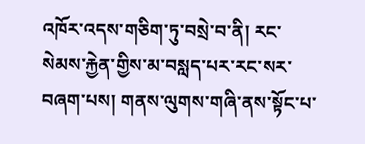འཁོར་འདས་གཅིག་ཏུ་བསྲེ་བ་ནི། རང་སེམས་རྐྱེན་གྱིས་མ་བསླད་པར་རང་སར་བཞག་པས། གནས་ལུགས་གཞི་ནས་སྟོང་པ་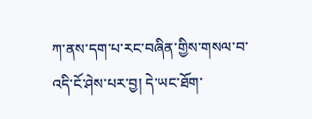ཀ་ནས་དག་པ་རང་བཞིན་གྱིས་གསལ་བ་འདི་ངོ་ཤེས་པར་བྱ། དེ་ཡང་ཐོག་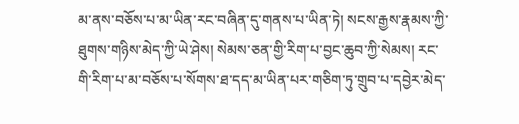མ་ནས་བཅོས་པ་མ་ཡིན་རང་བཞིན་དུ་གནས་པ་ཡིན་ཏེ། སངས་རྒྱས་རྣམས་ཀྱི་ཐུགས་གཉིས་མེད་ཀྱི་ཡེ་ཤེས། སེམས་ཅན་གྱི་རིག་པ་བྱང་ཆུབ་ཀྱི་སེམས། རང་གི་རིག་པ་མ་བཅོས་པ་སོགས་ཐ་དད་མ་ཡིན་པར་གཅིག་ཏུ་གྲུབ་པ་དབྱེར་མེད་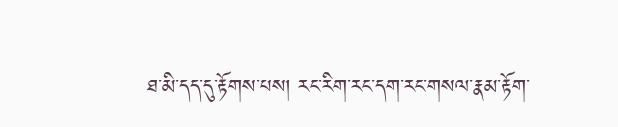ཐ་མི་དད་དུ་རྟོགས་པས། རང་རིག་རང་དག་རང་གསལ་རྣམ་རྟོག་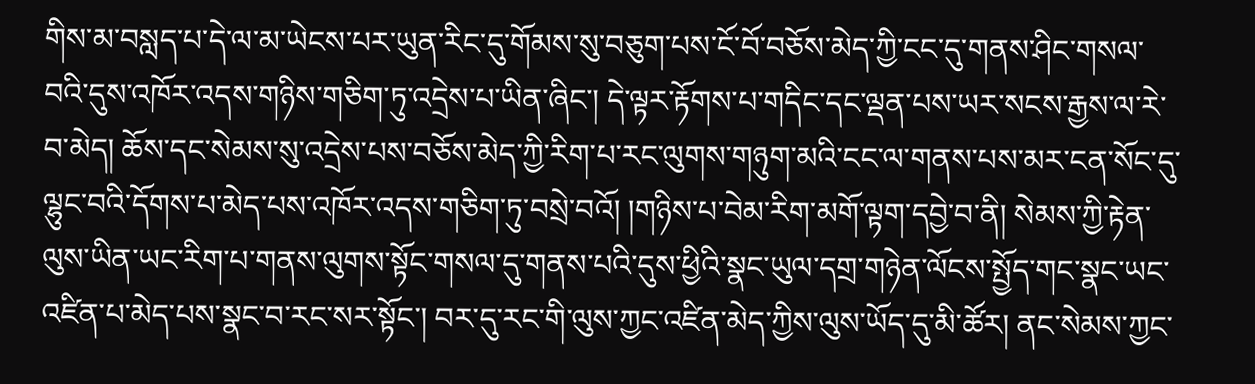གིས་མ་བསླད་པ་དེ་ལ་མ་ཡེངས་པར་ཡུན་རིང་དུ་གོམས་སུ་བཅུག་པས་ངོ་བོ་བཅོས་མེད་ཀྱི་ངང་དུ་གནས་ཤིང་གསལ་བའི་དུས་འཁོར་འདས་གཉིས་གཅིག་ཏུ་འདྲེས་པ་ཡིན་ཞིང་། དེ་ལྟར་རྟོགས་པ་གདིང་དང་ལྡན་པས་ཡར་སངས་རྒྱས་ལ་རེ་བ་མེད། ཆོས་དང་སེམས་སུ་འདྲེས་པས་བཅོས་མེད་ཀྱི་རིག་པ་རང་ལུགས་གཉུག་མའི་ངང་ལ་གནས་པས་མར་ངན་སོང་དུ་ལྷུང་བའི་དོགས་པ་མེད་པས་འཁོར་འདས་གཅིག་ཏུ་བསྲེ་བའོ། །གཉིས་པ་བེམ་རིག་མགོ་ལྟག་དབྱེ་བ་ནི། སེམས་ཀྱི་རྟེན་ལུས་ཡིན་ཡང་རིག་པ་གནས་ལུགས་སྟོང་གསལ་དུ་གནས་པའི་དུས་ཕྱིའི་སྣང་ཡུལ་དགྲ་གཉེན་ལོངས་སྤྱོད་གང་སྣང་ཡང་འཛིན་པ་མེད་པས་སྣང་བ་རང་སར་སྟོང་། བར་དུ་རང་གི་ལུས་ཀྱང་འཛིན་མེད་ཀྱིས་ལུས་ཡོད་དུ་མི་ཚོར། ནང་སེམས་ཀྱང་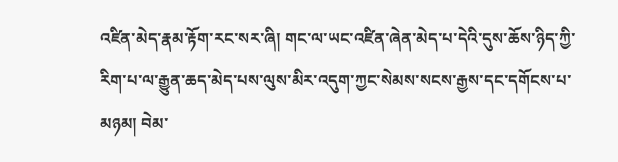འཛིན་མེད་རྣམ་རྟོག་རང་སར་ཞི། གང་ལ་ཡང་འཛིན་ཞེན་མེད་པ་དེའི་དུས་ཆོས་ཉིད་ཀྱི་རིག་པ་ལ་རྒྱུན་ཆད་མེད་པས་ལུས་མིར་འདུག་ཀྱང་སེམས་སངས་རྒྱས་དང་དགོངས་པ་མཉམ། བེམ་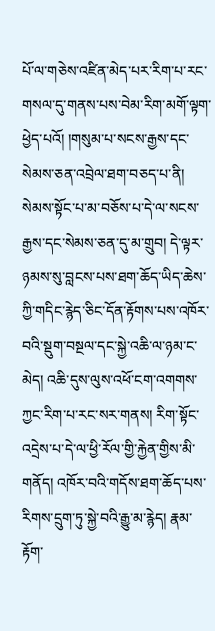པོ་ལ་གཅེས་འཛིན་མེད་པར་རིག་པ་རང་གསལ་དུ་གནས་པས་བེམ་རིག་མགོ་ལྟག་ཕྱེད་པའོ། །གསུམ་པ་སངས་རྒྱས་དང་སེམས་ཅན་འབྲེལ་ཐག་བཅད་པ་ནི། སེམས་སྟོང་པ་མ་བཅོས་པ་དེ་ལ་སངས་རྒྱས་དང་སེམས་ཅན་དུ་མ་གྲུབ། དེ་ལྟར་ཉམས་སུ་བླངས་པས་ཐག་ཆོད་ཡིད་ཆེས་ཀྱི་གདིང་རྙེད་ཅིང་དོན་རྟོགས་པས་འཁོར་བའི་སྡུག་བསྔལ་དང་སྐྱེ་འཆི་ལ་ཉམ་ང་མེད། འཆི་དུས་ལུས་འཕོ་ངག་འགགས་ཀྱང་རིག་པ་རང་སར་གནས། རིག་སྟོང་འདྲེས་པ་དེ་ལ་ཕྱི་རོལ་གྱི་རྐྱེན་གྱིས་མི་གནོད། འཁོར་བའི་གདོས་ཐག་ཆོད་པས་རིགས་དྲུག་ཏུ་སྐྱེ་བའི་རྒྱུ་མ་རྙེད། རྣམ་རྟོག་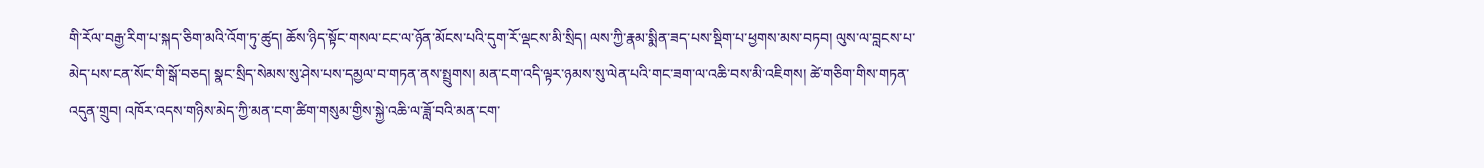གི་རོལ་བརྒྱ་རིག་པ་སྐད་ཅིག་མའི་འོག་ཏུ་ཚུད། ཆོས་ཉིད་སྟོང་གསལ་ངང་ལ་ཉོན་མོངས་པའི་དུག་རོ་ལྡངས་མི་སྲིད། ལས་ཀྱི་རྣམ་སྨིན་ཟད་པས་སྡིག་པ་ཕྱགས་མས་བཏབ། ལུས་ལ་བླངས་པ་མེད་པས་ངན་སོང་གི་སྒོ་བཅད། སྣང་སྲིད་སེམས་སུ་ཤེས་པས་དམྱལ་བ་གཏན་ནས་སྤྲུགས། མན་ངག་འདི་ལྟར་ཉམས་སུ་ལེན་པའི་གང་ཟག་ལ་འཆི་བས་མི་འཇིགས། ཚེ་གཅིག་གིས་གཏན་འདུན་གྲུབ། འཁོར་འདས་གཉིས་མེད་ཀྱི་མན་ངག་ཚིག་གསུམ་གྱིས་སྐྱེ་འཆི་ལ་ཟློ་བའི་མན་ངག་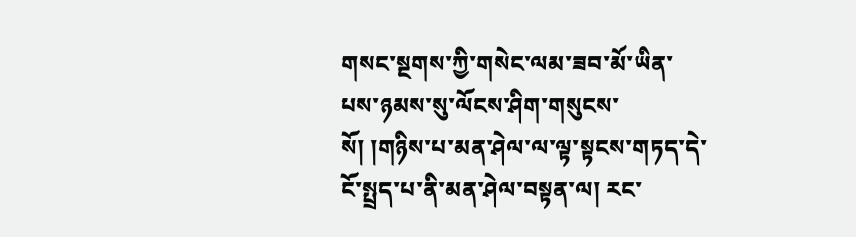གསང་སྔགས་ཀྱི་གསེང་ལམ་ཟབ་མོ་ཡིན་པས་ཉམས་སུ་ལོངས་ཤིག་གསུངས་སོ། །གཉིས་པ་མན་ཤེལ་ལ་ལྟ་སྟངས་གཏད་དེ་ངོ་སྤྲད་པ་ནི་མན་ཤེལ་བསྟན་ལ། རང་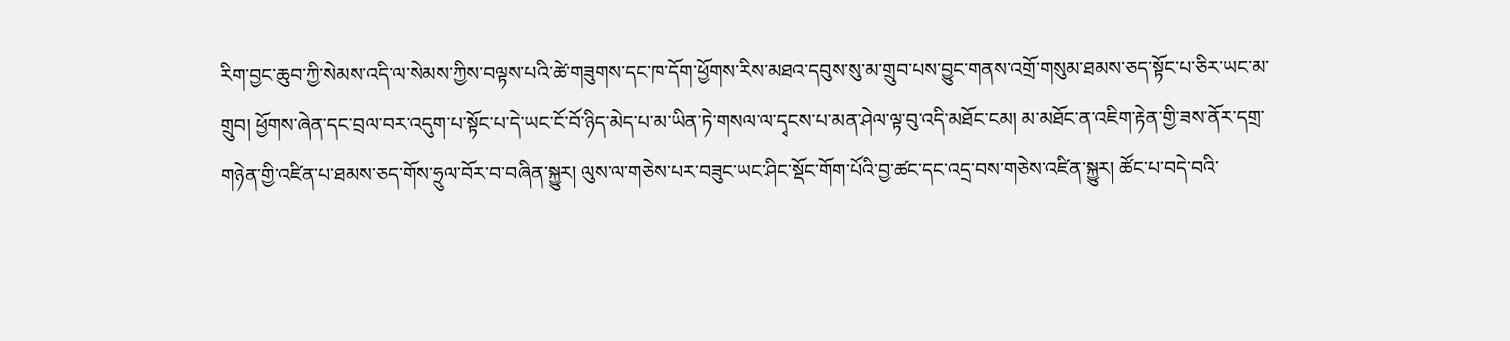རིག་བྱང་ཆུབ་ཀྱི་སེམས་འདི་ལ་སེམས་ཀྱིས་བལྟས་པའི་ཚེ་གཟུགས་དང་ཁ་དོག་ཕྱོགས་རིས་མཐའ་དབུས་སུ་མ་གྲུབ་པས་བྱུང་གནས་འགྲོ་གསུམ་ཐམས་ཅད་སྟོང་པ་ཅིར་ཡང་མ་གྲུབ། ཕྱོགས་ཞེན་དང་བྲལ་བར་འདུག་པ་སྟོང་པ་དེ་ཡང་ངོ་བོ་ཉིད་མེད་པ་མ་ཡིན་ཏེ་གསལ་ལ་དྭངས་པ་མན་ཤེལ་ལྟ་བུ་འདི་མཐོང་ངམ། མ་མཐོང་ན་འཇིག་རྟེན་གྱི་ཟས་ནོར་དགྲ་གཉེན་གྱི་འཛིན་པ་ཐམས་ཅད་གོས་ཧྲུལ་བོར་བ་བཞིན་སྐྱུར། ལུས་ལ་གཅེས་པར་བཟུང་ཡང་ཤིང་སྡོང་གོག་པོའི་བྱ་ཚང་དང་འདྲ་བས་གཅེས་འཛིན་སྐྱུར། ཚོང་པ་བདེ་བའི་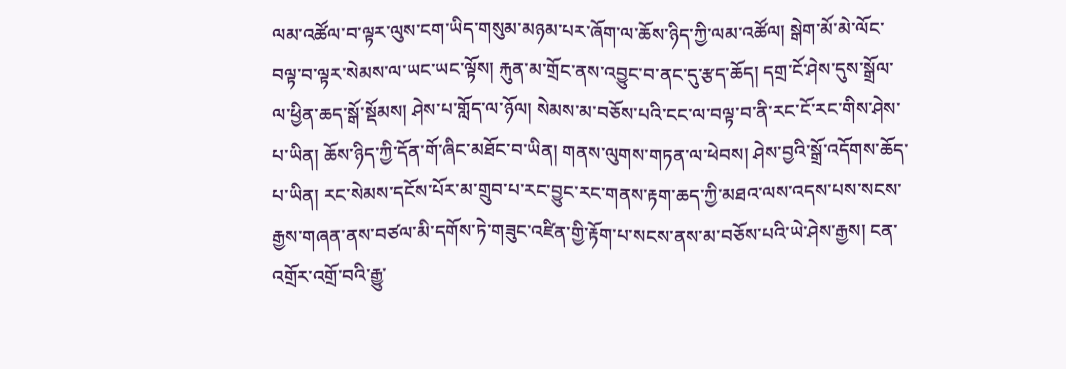ལམ་འཚོལ་བ་ལྟར་ལུས་ངག་ཡིད་གསུམ་མཉམ་པར་ཞོག་ལ་ཆོས་ཉིད་ཀྱི་ལམ་འཚོལ། སྒེག་མོ་མེ་ལོང་བལྟ་བ་ལྟར་སེམས་ལ་ཡང་ཡང་ལྟོས། རྐུན་མ་གྲོང་ནས་འབྱུང་བ་ནང་དུ་རྩད་ཆོད། དགྲ་ངོ་ཤེས་དུས་སྒྲོལ་ལ་ཕྱིན་ཆད་སྒོ་སྡོམས། ཤེས་པ་གློད་ལ་ཉོལ། སེམས་མ་བཅོས་པའི་ངང་ལ་བལྟ་བ་ནི་རང་ངོ་རང་གིས་ཤེས་པ་ཡིན། ཆོས་ཉིད་ཀྱི་དོན་གོ་ཞིང་མཐོང་བ་ཡིན། གནས་ལུགས་གཏན་ལ་ཕེབས། ཤེས་བྱའི་སྒྲོ་འདོགས་ཆོད་པ་ཡིན། རང་སེམས་དངོས་པོར་མ་གྲུབ་པ་རང་བྱུང་རང་གནས་རྟག་ཆད་ཀྱི་མཐའ་ལས་འདས་པས་སངས་རྒྱས་གཞན་ནས་བཙལ་མི་དགོས་ཏེ་གཟུང་འཛིན་གྱི་རྟོག་པ་སངས་ནས་མ་བཅོས་པའི་ཡེ་ཤེས་རྒྱས། ངན་འགྲོར་འགྲོ་བའི་རྒྱུ་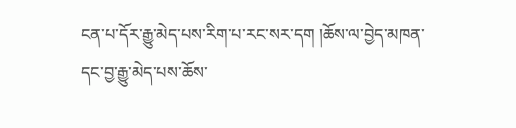ངན་པ་དོར་རྒྱུ་མེད་པས་རིག་པ་རང་སར་དག །ཆོས་ལ་བྱེད་མཁན་དང་བྱ་རྒྱུ་མེད་པས་ཆོས་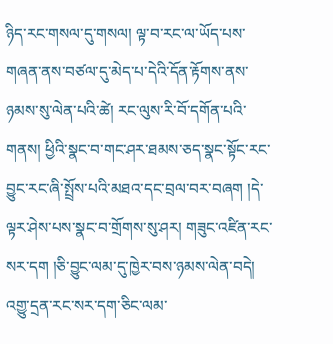ཉིད་རང་གསལ་དུ་གསལ། ལྟ་བ་རང་ལ་ཡོད་པས་གཞན་ནས་བཙལ་དུ་མེད་པ་དེའི་དོན་རྟོགས་ནས་ཉམས་སུ་ལེན་པའི་ཚེ། རང་ལུས་རི་བོ་དགོན་པའི་གནས། ཕྱིའི་སྣང་བ་གང་ཤར་ཐམས་ཅད་སྣང་སྟོང་རང་བྱུང་རང་ཞི་སྤྲོས་པའི་མཐའ་དང་བྲལ་བར་བཞག །དེ་ལྟར་ཤེས་པས་སྣང་བ་གྲོགས་སུ་ཤར། གཟུང་འཛིན་རང་སར་དག །ཅི་བྱུང་ལམ་དུ་ཁྱེར་བས་ཉམས་ལེན་བདེ། འགྱུ་དྲན་རང་སར་དག་ཅིང་ལམ་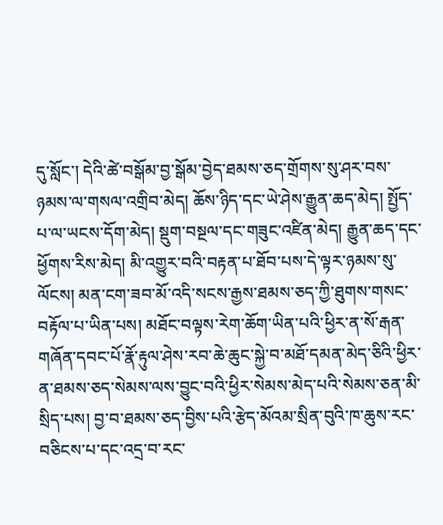དུ་སློང་། དེའི་ཚེ་བསྒོམ་བྱ་སྒོམ་བྱེད་ཐམས་ཅད་གྲོགས་སུ་ཤར་བས་ཉམས་ལ་གསལ་འགྲིབ་མེད། ཆོས་ཉིད་དང་ཡེ་ཤེས་རྒྱུན་ཆད་མེད། སྤྱོད་པ་ལ་ཡངས་དོག་མེད། སྡུག་བསྔལ་དང་གཟུང་འཛིན་མེད། རྒྱུན་ཆད་དང་ཕྱོགས་རིས་མེད། མི་འགྱུར་བའི་བརྟན་པ་ཐོབ་པས་དེ་ལྟར་ཉམས་སུ་ལོངས། མན་ངག་ཟབ་མོ་འདི་སངས་རྒྱས་ཐམས་ཅད་ཀྱི་ཐུགས་གསང་བརྟོལ་པ་ཡིན་པས། མཐོང་བལྟས་རེག་ཆོག་ཡིན་པའི་ཕྱིར་ན་སོ་རྒན་གཞོན་དབང་པོ་རྣོ་རྟུལ་ཤེས་རབ་ཆེ་ཆུང་སྐྱེ་བ་མཐོ་དམན་མེད་ཅིའི་ཕྱིར་ན་ཐམས་ཅད་སེམས་ལས་བྱུང་བའི་ཕྱིར་སེམས་མེད་པའི་སེམས་ཅན་མི་སྲིད་པས། བྱ་བ་ཐམས་ཅད་བྱིས་པའི་རྩེད་མོའམ་སྲིན་བུའི་ཁ་ཆུས་རང་བཅིངས་པ་དང་འདྲ་བ་རང་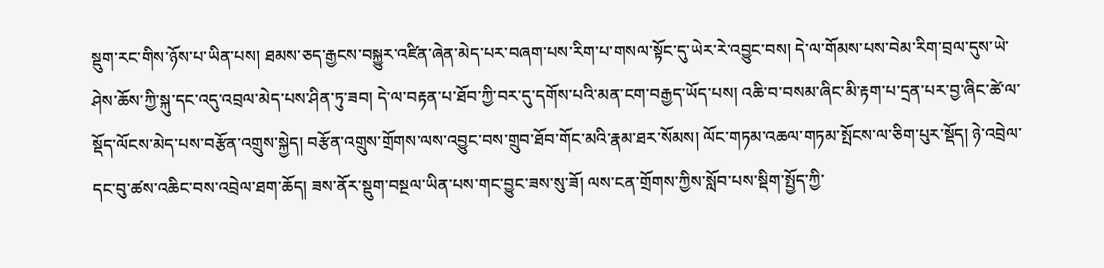སྡུག་རང་གིས་ཉོས་པ་ཡིན་པས། ཐམས་ཅད་རྒྱངས་བསྐྱུར་འཛིན་ཞེན་མེད་པར་བཞག་པས་རིག་པ་གསལ་སྟོང་དུ་ཡེར་རེ་འབྱུང་བས། དེ་ལ་གོམས་པས་བེམ་རིག་བྲལ་དུས་ཡེ་ཤེས་ཆོས་ཀྱི་སྐུ་དང་འདུ་འབྲལ་མེད་པས་ཤིན་ཏུ་ཟབ། དེ་ལ་བརྟན་པ་ཐོབ་ཀྱི་བར་དུ་དགོས་པའི་མན་ངག་བརྒྱད་ཡོད་པས། འཆི་བ་བསམ་ཞིང་མི་རྟག་པ་དྲན་པར་བྱ་ཞིང་ཚེ་ལ་སྡོད་ལོངས་མེད་པས་བརྩོན་འགྲུས་སྐྱེད། བརྩོན་འགྲུས་གྲོགས་ལས་འབྱུང་བས་གྲུབ་ཐོབ་གོང་མའི་རྣམ་ཐར་སོམས། ལོང་གཏམ་འཆལ་གཏམ་སྤོངས་ལ་ཅིག་པུར་སྡོད། ཉེ་འབྲེལ་དང་བུ་ཚས་འཆིང་བས་འབྲེལ་ཐག་ཆོད། ཟས་ནོར་སྡུག་བསྔལ་ཡིན་པས་གང་བྱུང་ཟས་སུ་ཟོ། ལས་ངན་གྲོགས་ཀྱིས་སློབ་པས་སྡིག་སྤྱོད་ཀྱི་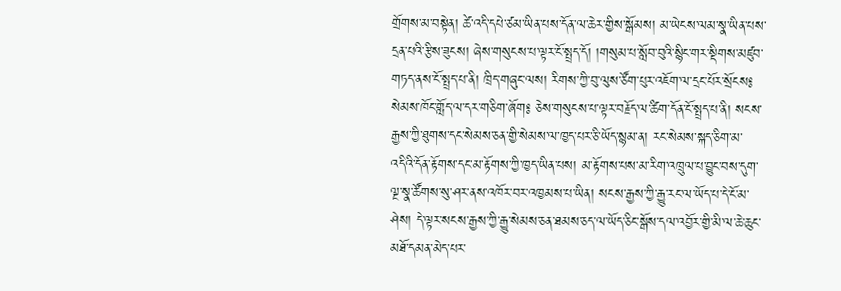གྲོགས་མ་བསྟེན། ཚེ་འདི་དཔེ་ཙམ་ཡིན་པས་དོན་ལ་ཆེར་གྱིས་སྒོམས། མ་ཡེངས་ལམ་སྣ་ཡིན་པས་དྲན་པའི་རྩིས་ཟུངས། ཞེས་གསུངས་པ་ལྟར་ངོ་སྤྲད་དོ། །གསུམ་པ་སློབ་བུའི་སྙིང་གར་སྡིགས་མཛུབ་གཏད་ནས་ངོ་སྤྲད་པ་ནི། ཁྲིད་གཞུང་ལས། རིགས་ཀྱི་བུ་ལུས་ཙོག་པུར་འཇོག་ལ་དྲང་པོར་སྲོངས༔ སེམས་ཁོང་གློད་ལ་དར་གཅིག་ཞོག༔ ཅེས་གསུངས་པ་ལྟར་བརྗོད་ལ་ཚིག་དོན་ངོ་སྤྲད་པ་ནི། སངས་རྒྱས་ཀྱི་ཐུགས་དང་སེམས་ཅན་གྱི་སེམས་ལ་ཁྱད་པར་ཅི་ཡོད་སྙམ་ན། རང་སེམས་སྐད་ཅིག་མ་འདིའི་དོན་རྟོགས་དང་མ་རྟོགས་ཀྱི་ཁྱད་ཡིན་པས། མ་རྟོགས་པས་མ་རིག་འཁྲུལ་པ་བྱུང་བས་དུག་ལྔ་སྣ་ཚོགས་སུ་ཤར་ནས་འཁོར་བར་འཁྱམས་པ་ཡིན། སངས་རྒྱས་ཀྱི་རྒྱུ་རང་ལ་ཡོད་པ་དེ་ངོ་མ་ཤེས། དེ་ལྟར་སངས་རྒྱས་ཀྱི་རྒྱུ་སེམས་ཅན་ཐམས་ཅད་ལ་ཡོད་ཅིང་སྒོས་དལ་འབྱོར་གྱི་མི་ལ་ཆེ་ཆུང་མཐོ་དམན་མེད་པར་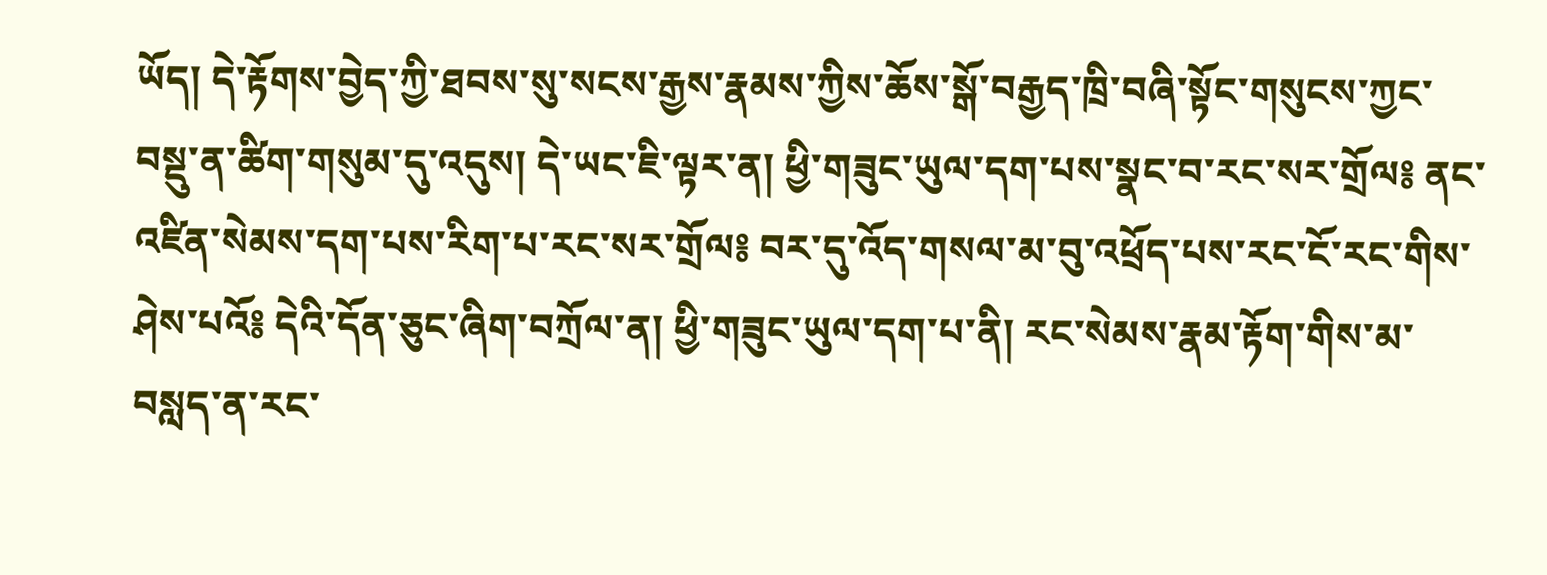ཡོད། དེ་རྟོགས་བྱེད་ཀྱི་ཐབས་སུ་སངས་རྒྱས་རྣམས་ཀྱིས་ཆོས་སྒོ་བརྒྱད་ཁྲི་བཞི་སྟོང་གསུངས་ཀྱང་བསྡུ་ན་ཚིག་གསུམ་དུ་འདུས། དེ་ཡང་ཇི་ལྟར་ན། ཕྱི་གཟུང་ཡུལ་དག་པས་སྣང་བ་རང་སར་གྲོལ༔ ནང་འཛིན་སེམས་དག་པས་རིག་པ་རང་སར་གྲོལ༔ བར་དུ་འོད་གསལ་མ་བུ་འཕྲོད་པས་རང་ངོ་རང་གིས་ཤེས་པའོ༔ དེའི་དོན་ཅུང་ཞིག་བཀྲོལ་ན། ཕྱི་གཟུང་ཡུལ་དག་པ་ནི། རང་སེམས་རྣམ་རྟོག་གིས་མ་བསླད་ན་རང་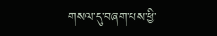གསལ་དུ་བཞག་པས་ཕྱི་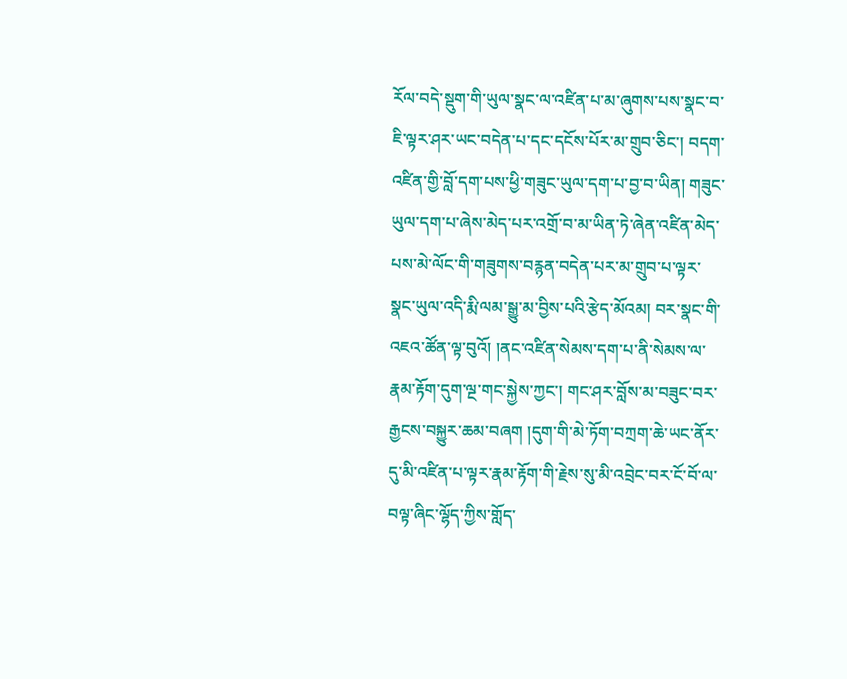རོལ་བདེ་སྡུག་གི་ཡུལ་སྣང་ལ་འཛིན་པ་མ་ཞུགས་པས་སྣང་བ་ཇི་ལྟར་ཤར་ཡང་བདེན་པ་དང་དངོས་པོར་མ་གྲུབ་ཅིང་། བདག་འཛིན་གྱི་བློ་དག་པས་ཕྱི་གཟུང་ཡུལ་དག་པ་བྱ་བ་ཡིན། གཟུང་ཡུལ་དག་པ་ཞེས་མེད་པར་འགྲོ་བ་མ་ཡིན་ཏེ་ཞེན་འཛིན་མེད་པས་མེ་ལོང་གི་གཟུགས་བརྙན་བདེན་པར་མ་གྲུབ་པ་ལྟར་སྣང་ཡུལ་འདི་རྨི་ལམ་སྒྱུ་མ་བྱིས་པའི་རྩེད་མོའམ། བར་སྣང་གི་འཇའ་ཚོན་ལྟ་བུའོ། །ནང་འཛིན་སེམས་དག་པ་ནི་སེམས་ལ་རྣམ་རྟོག་དུག་ལྔ་གང་སྐྱེས་ཀྱང་། གང་ཤར་བློས་མ་བཟུང་བར་རྒྱངས་བསྐྱུར་ཆམ་བཞག །དུག་གི་མེ་ཏོག་བཀྲག་ཆེ་ཡང་ནོར་དུ་མི་འཛིན་པ་ལྟར་རྣམ་རྟོག་གི་རྗེས་སུ་མི་འབྲེང་བར་ངོ་བོ་ལ་བལྟ་ཞིང་ལྷོད་ཀྱིས་གློད་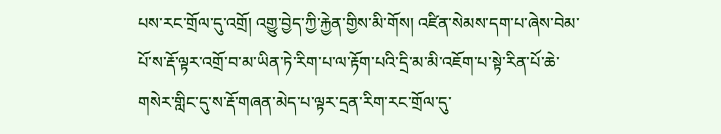པས་རང་གྲོལ་དུ་འགྲོ། འགྱུ་བྱེད་ཀྱི་རྐྱེན་གྱིས་མི་གོས། འཛིན་སེམས་དག་པ་ཞེས་བེམ་པོ་ས་རྡོ་ལྟར་འགྲོ་བ་མ་ཡིན་ཏེ་རིག་པ་ལ་རྟོག་པའི་དྲི་མ་མི་འཇོག་པ་སྟེ་རིན་པོ་ཆེ་གསེར་གླིང་དུ་ས་རྡོ་གཞན་མེད་པ་ལྟར་དྲན་རིག་རང་གྲོལ་དུ་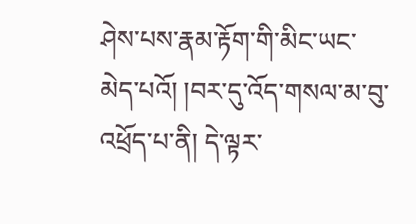ཤེས་པས་རྣམ་རྟོག་གི་མིང་ཡང་མེད་པའོ། །བར་དུ་འོད་གསལ་མ་བུ་འཕྲོད་པ་ནི། དེ་ལྟར་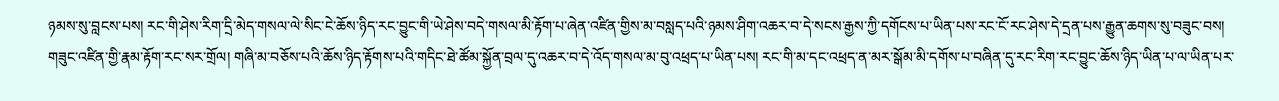ཉམས་སུ་བླངས་པས། རང་གི་ཤེས་རིག་དྲི་མེད་གསལ་ལེ་སིང་ངེ་ཆོས་ཉིད་རང་བྱུང་གི་ཡེ་ཤེས་བདེ་གསལ་མི་རྟོག་པ་ཞེན་འཛིན་གྱིས་མ་བསླད་པའི་ཉམས་ཤིག་འཆར་བ་དེ་སངས་རྒྱས་ཀྱི་དགོངས་པ་ཡིན་པས་རང་ངོ་རང་ཤེས་དེ་དྲན་པས་རྒྱུན་ཆགས་སུ་བཟུང་བས། གཟུང་འཛིན་གྱི་རྣམ་རྟོག་རང་སར་གྲོལ། གཞི་མ་བཅོས་པའི་ཆོས་ཉིད་རྟོགས་པའི་གདིང་ཐེ་ཚོམ་སྐྱོན་བྲལ་དུ་འཆར་བ་དེ་འོད་གསལ་མ་བུ་འཕྲད་པ་ཡིན་པས། རང་གི་མ་དང་འཕྲད་ན་མར་སྒོམ་མི་དགོས་པ་བཞིན་དུ་རང་རིག་རང་བྱུང་ཆོས་ཉིད་ཡིན་པ་ལ་ཡིན་པར་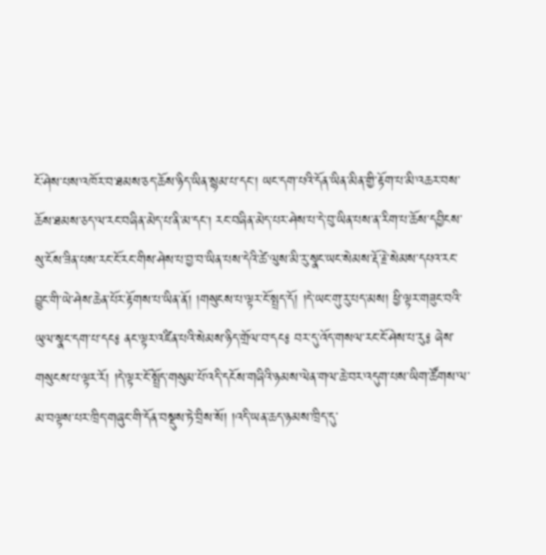ངོ་ཤེས་པས་འཁོར་བ་ཐམས་ཅད་ཆོས་ཉིད་ཡིན་སྙམ་པ་དང་། ཡང་དག་པའི་དོན་ཡིན་མིན་གྱི་རྟོག་པ་མི་འཆར་བས་ཆོས་ཐམས་ཅད་ལ་རང་བཞིན་མེད་པ་ནི་མ་དང། རང་བཞིན་མེད་པར་ཤེས་པ་དེ་བུ་ཡིན་པས་ན་རིག་པ་ཆོས་དབྱིངས་སུ་ངོས་ཟིན་པས་རང་ངོ་རང་གིས་ཤེས་པ་བྱ་བ་ཡིན་པས་དེའི་ཚེ་ལུས་མི་རུ་སྣང་ཡང་སེམས་རྡོ་རྗེ་སེམས་དཔའ་རང་བྱུང་གི་ཡེ་ཤེས་ཆེན་པོར་རྟོགས་པ་ཡིན་ནོ། །གསུངས་པ་ལྟར་ངོ་སྤྲད་དོ། །དེ་ཡང་གུ་རུ་པད་མས། ཕྱི་ལྟར་གཟུང་བའི་ཡུལ་སྣང་དག་པ་དང༔ ནང་ལྟར་འཛིན་པའི་སེམས་ཉིད་གྲོལ་བ་དང༔ བར་དུ་འོད་གསལ་རང་ངོ་ཤེས་པ་རུ༔ ཞེས་གསུངས་པ་ལྟར་རོ། །དེ་ལྟར་ངོ་སྤྲོད་གསུམ་པོ་འདི་དངོས་གཞིའི་ཉམས་ལེན་གལ་ཆེ་བར་འདུག་པས་ཡིག་ཚོགས་ལ་མ་བལྟས་པར་ཁྲིད་གཞུང་གི་དོན་བསྡུས་ཏེ་བྲིས་སོ། །འདི་ཡན་ཆད་ཉམས་ཁྲིད་དུ་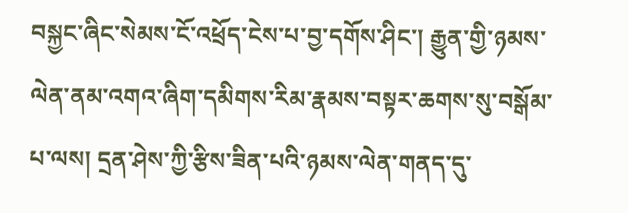བསྐྱང་ཞིང་སེམས་ངོ་འཕྲོད་ངེས་པ་བྱ་དགོས་ཤིང་། རྒྱུན་གྱི་ཉམས་ལེན་ནམ་འགའ་ཞིག་དམིགས་རིམ་རྣམས་བསྟར་ཆགས་སུ་བསྒོམ་པ་ལས། དྲན་ཤེས་ཀྱི་རྩིས་ཟིན་པའི་ཉམས་ལེན་གནད་དུ་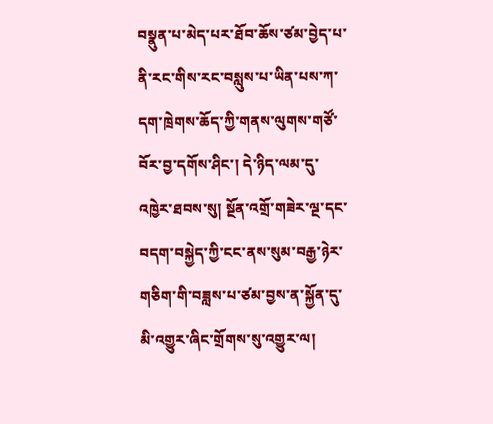བསྣུན་པ་མེད་པར་ཐོབ་ཆོས་ཙམ་བྱེད་པ་ནི་རང་གིས་རང་བསླུས་པ་ཡིན་པས་ཀ་དག་ཁྲེགས་ཆོད་ཀྱི་གནས་ལུགས་གཙོ་བོར་བྱ་དགོས་ཤིང་། དེ་ཉིད་ལམ་དུ་འཁྱེར་ཐབས་སུ། སྔོན་འགྲོ་གཟེར་ལྔ་དང་བདག་བསྐྱེད་ཀྱི་ངང་ནས་སུམ་བརྒྱ་ཉེར་གཅིག་གི་བཟླས་པ་ཙམ་བྱས་ན་སྐྱོན་དུ་མི་འགྱུར་ཞིང་གྲོགས་སུ་འགྱུར་ལ།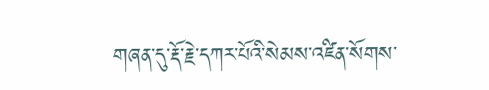གཞན་དུ་རྡོ་རྗེ་དཀར་པོའི་སེམས་འཛིན་སོགས་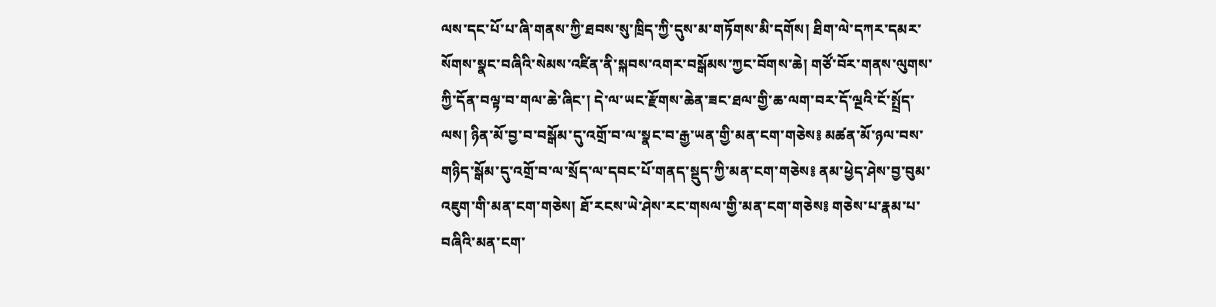ལས་དང་པོ་པ་ཞི་གནས་ཀྱི་ཐབས་སུ་ཁྲིད་ཀྱི་དུས་མ་གཏོགས་མི་དགོས། ཐིག་ལེ་དཀར་དམར་སོགས་སྣང་བཞིའི་སེམས་འཛིན་ནི་སྐབས་འགར་བསྒོམས་ཀྱང་བོགས་ཆེ། གཙོ་བོར་གནས་ལུགས་ཀྱི་དོན་བལྟ་བ་གལ་ཆེ་ཞིང་། དེ་ལ་ཡང་རྫོགས་ཆེན་ཟང་ཐལ་གྱི་ཆ་ལག་བར་དོ་ལྔའི་ངོ་སྤྲོད་ལས། ཉིན་མོ་བྱ་བ་བསྒོམ་དུ་འགྲོ་བ་ལ་སྣང་བ་རྒྱ་ཡན་གྱི་མན་ངག་གཅེས༔ མཚན་མོ་ཉལ་བས་གཉིད་སྒོམ་དུ་འགྲོ་བ་ལ་སྲོད་ལ་དབང་པོ་གནད་སྡུད་ཀྱི་མན་ངག་གཅེས༔ ནམ་ཕྱེད་ཤེས་བྱ་བུམ་འཇུག་གི་མན་ངག་གཅེས། ཐོ་རངས་ཡེ་ཤེས་རང་གསལ་གྱི་མན་ངག་གཅེས༔ གཅེས་པ་རྣམ་པ་བཞིའི་མན་ངག་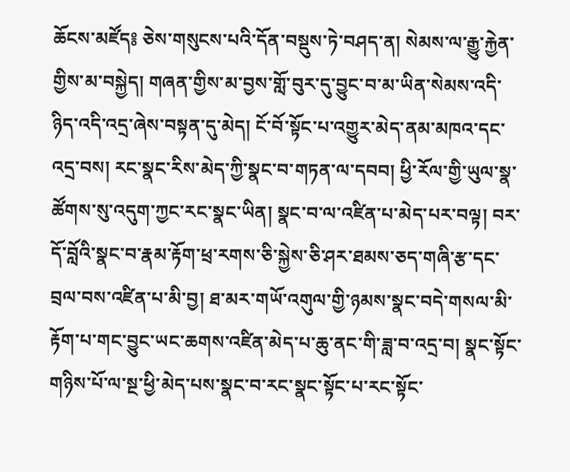ཆོངས་མཛོད༔ ཅེས་གསུངས་པའི་དོན་བསྡུས་ཏེ་བཤད་ན། སེམས་ལ་རྒྱུ་རྐྱེན་གྱིས་མ་བསྐྱེད། གཞན་གྱིས་མ་བྱས་གློ་བུར་དུ་བྱུང་བ་མ་ཡིན་སེམས་འདི་ཉིད་འདི་འདྲ་ཞེས་བསྟན་དུ་མེད། ངོ་བོ་སྟོང་པ་འགྱུར་མེད་ནམ་མཁའ་དང་འདྲ་བས། རང་སྣང་རིས་མེད་ཀྱི་སྣང་བ་གཏན་ལ་དབབ། ཕྱི་རོལ་གྱི་ཡུལ་སྣ་ཚོགས་སུ་འདུག་ཀྱང་རང་སྣང་ཡིན། སྣང་བ་ལ་འཛིན་པ་མེད་པར་བལྟ། བར་དོ་བློའི་སྣང་བ་རྣམ་རྟོག་ཕྲ་རགས་ཅི་སྐྱེས་ཅི་ཤར་ཐམས་ཅད་གཞི་རྩ་དང་བྲལ་བས་འཛིན་པ་མི་བྱ། ཐ་མར་གཡོ་འགུལ་གྱི་ཉམས་སྣང་བདེ་གསལ་མི་རྟོག་པ་གང་བྱུང་ཡང་ཆགས་འཛིན་མེད་པ་ཆུ་ནང་གི་ཟླ་བ་འདྲ་བ། སྣང་སྟོང་གཉིས་པོ་ལ་སྔ་ཕྱི་མེད་པས་སྣང་བ་རང་སྣང་སྟོང་པ་རང་སྟོང་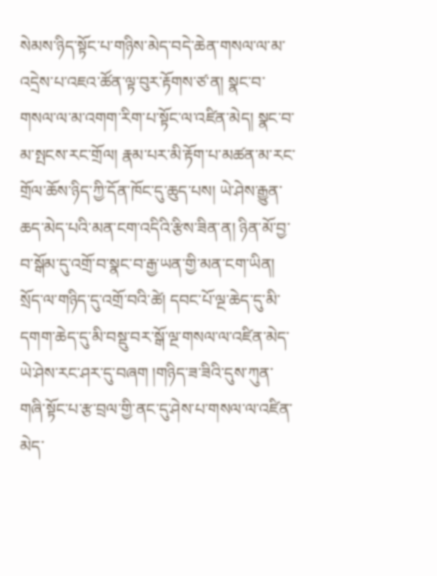སེམས་ཉིད་སྟོང་པ་གཉིས་མེད་བདེ་ཆེན་གསལ་ལ་མ་འདྲེས་པ་འཇའ་ཚོན་ལྟ་བུར་རྟོགས་ཙ་ན། སྣང་བ་གསལ་ལ་མ་འགག་རིག་པ་སྟོང་ལ་འཛིན་མེད། སྣང་བ་མ་སྤངས་རང་གྲོལ། རྣམ་པར་མི་རྟོག་པ་མཚན་མ་རང་གྲོལ་ཆོས་ཉིད་ཀྱི་དོན་ཁོང་དུ་ཆུད་པས། ཡེ་ཤེས་རྒྱུན་ཆད་མེད་པའི་མན་ངག་འདིའི་རྩིས་ཟིན་ན། ཉིན་མོ་བྱ་བ་སྒོམ་དུ་འགྲོ་བ་སྣང་བ་རྒྱ་ཡན་གྱི་མན་ངག་ཡིན། སྲོད་ལ་གཉིད་དུ་འགྲོ་བའི་ཚེ། དབང་པོ་ལྔ་ཆེད་དུ་མི་དགག་ཆེད་དུ་མི་བསྡུ་བར་སྒོ་ལྔ་གསལ་ལ་འཛིན་མེད་ཡེ་ཤེས་རང་ཤར་དུ་བཞག །གཉིད་ཟ་ཟིའི་དུས་ཀུན་གཞི་སྟོང་པ་རྩ་བྲལ་གྱི་ནང་དུ་ཤེས་པ་གསལ་ལ་འཛིན་མེད་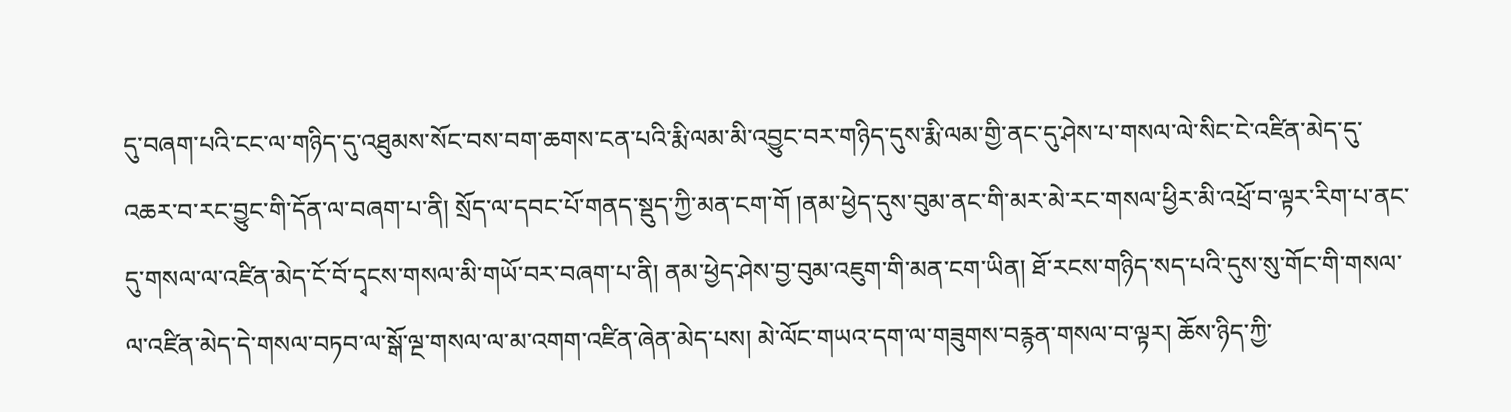དུ་བཞག་པའི་ངང་ལ་གཉིད་དུ་འཐུམས་སོང་བས་བག་ཆགས་ངན་པའི་རྨི་ལམ་མི་འབྱུང་བར་གཉིད་དུས་རྨི་ལམ་གྱི་ནང་དུ་ཤེས་པ་གསལ་ལེ་སིང་ངེ་འཛིན་མེད་དུ་འཆར་བ་རང་བྱུང་གི་དོན་ལ་བཞག་པ་ནི། སྲོད་ལ་དབང་པོ་གནད་སྡུད་ཀྱི་མན་ངག་གོ །ནམ་ཕྱེད་དུས་བུམ་ནང་གི་མར་མེ་རང་གསལ་ཕྱིར་མི་འཕྲོ་བ་ལྟར་རིག་པ་ནང་དུ་གསལ་ལ་འཛིན་མེད་ངོ་བོ་དྭངས་གསལ་མི་གཡོ་བར་བཞག་པ་ནི། ནམ་ཕྱེད་ཤེས་བྱ་བུམ་འཇུག་གི་མན་ངག་ཡིན། ཐོ་རངས་གཉིད་སད་པའི་དུས་སུ་གོང་གི་གསལ་ལ་འཛིན་མེད་དེ་གསལ་བཏབ་ལ་སྒོ་ལྔ་གསལ་ལ་མ་འགག་འཛིན་ཞེན་མེད་པས། མེ་ལོང་གཡའ་དག་ལ་གཟུགས་བརྙན་གསལ་བ་ལྟར། ཆོས་ཉིད་ཀྱི་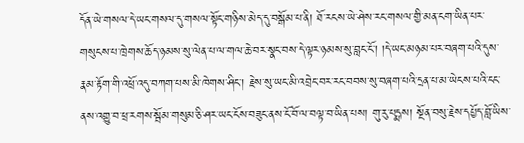དོན་ཡེ་གསལ་དེ་ཡང་གསལ་དུ་གསལ་སྟོང་གཉིས་མེད་དུ་བསྒོམ་པ་ནི། ཐོ་རངས་ཡེ་ཤེས་རང་གསལ་གྱི་མན་ངག་ཡིན་པར་གསུངས་པ་ཁྲེགས་ཆོད་ཉམས་སུ་ལེན་པ་ལ་གལ་ཆེ་བར་སྣང་བས་དེ་ལྟར་ཉམས་སུ་བླང་ངོ་། །དེ་ཡང་མཉམ་པར་བཞག་པའི་དུས་རྣམ་རྟོག་གི་འཕྲོ་འདུ་བཀག་པས་མི་ཁེགས་ཤིང་། རྗེས་སུ་ཡང་མི་འབྲེང་བར་རང་བབས་སུ་བཞག་པའི་དྲན་པ་མ་ཡེངས་པའི་ངང་ནས་འགྱུ་བ་ཕྲ་རགས་སྦོམ་གསུམ་ཅི་ཤར་ཡང་ངོས་བཟུང་ནས་ངོ་བོ་ལ་བལྟ་བ་ཡིན་པས། གུ་རུ་པདྨས། སྔོན་བསུ་རྗེས་དཔྱོད་བློ་ཡིས་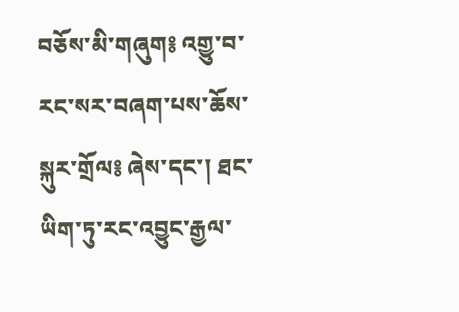བཅོས་མི་གཞུག༔ འགྱུ་བ་རང་སར་བཞག་པས་ཆོས་སྐུར་གྲོལ༔ ཞེས་དང་། ཐང་ཡིག་ཏུ་རང་འབྱུང་རྒྱལ་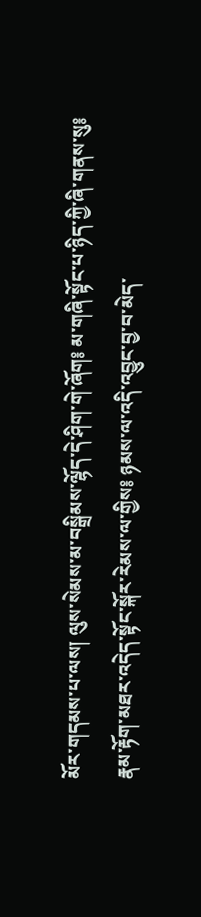མོར་གདམས་པ་ལས། ལུས་སེམས་མ་བསྒྲིམས་ལྷོད་དེ་ཤིག་གེ་ཞོག༔ མ་གཞི་སྟོང་པ་ཉིད་ཀྱི་ཞི་གནས་སུ༔ རྣམ་རྟོག་མཐར་འདེད་སྟོང་སྐོར་རེམས་ལ་གྱིས༔ ཉམས་ལ་འདི་འབྱུང་བྱ་བ་མེད་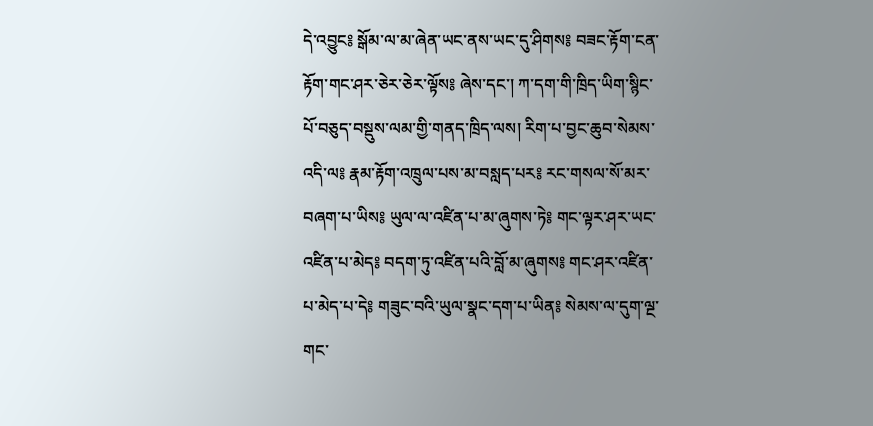དེ་འབྱུང༔ སྒོམ་ལ་མ་ཞེན་ཡང་ནས་ཡང་དུ་ཤིགས༔ བཟང་རྟོག་ངན་རྟོག་གང་ཤར་ཅེར་ཅེར་ལྟོས༔ ཞེས་དང་། ཀ་དག་གི་ཁྲིད་ཡིག་སྙིང་པོ་བཅུད་བསྡུས་ལམ་གྱི་གནད་ཁྲིད་ལས། རིག་པ་བྱང་ཆུབ་སེམས་འདི་ལ༔ རྣམ་རྟོག་འཁྲུལ་པས་མ་བསླད་པར༔ རང་གསལ་སོ་མར་བཞག་པ་ཡིས༔ ཡུལ་ལ་འཛིན་པ་མ་ཞུགས་ཏེ༔ གང་ལྟར་ཤར་ཡང་འཛིན་པ་མེད༔ བདག་ཏུ་འཛིན་པའི་བློ་མ་ཞུགས༔ གང་ཤར་འཛིན་པ་མེད་པ་དེ༔ གཟུང་བའི་ཡུལ་སྣང་དག་པ་ཡིན༔ སེམས་ལ་དུག་ལྔ་གང་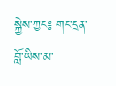སྐྱེས་ཀྱང༔ གང་དྲན་བློ་ཡིས་མ་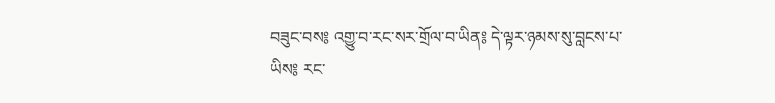བཟུང་བས༔ འགྱུ་བ་རང་སར་གྲོལ་བ་ཡིན༔ དེ་ལྟར་ཉམས་སུ་བླངས་པ་ཡིས༔ རང་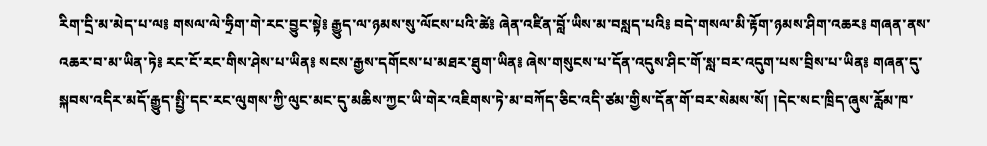རིག་དྲི་མ་མེད་པ་ལ༔ གསལ་ལེ་ཧྲིག་གེ་རང་བྱུང་སྟེ༔ རྒྱུད་ལ་ཉམས་སུ་ལོངས་པའི་ཚེ༔ ཞེན་འཛིན་བློ་ཡིས་མ་བསླད་པའི༔ བདེ་གསལ་མི་རྟོག་ཉམས་ཤིག་འཆར༔ གཞན་ནས་འཆར་བ་མ་ཡིན་ཏེ༔ རང་ངོ་རང་གིས་ཤེས་པ་ཡིན༔ སངས་རྒྱས་དགོངས་པ་མཐར་ཐུག་ཡིན༔ ཞེས་གསུངས་པ་དོན་འདུས་ཤིང་གོ་སླ་བར་འདུག་པས་བྲིས་པ་ཡིན༔ གཞན་དུ་སྐབས་འདིར་མདོ་རྒྱུད་སྤྱི་དང་རང་ལུགས་ཀྱི་ལུང་མང་དུ་མཆིས་ཀྱང་ཡི་གེར་འཇིགས་ཏེ་མ་བཀོད་ཅིང་འདི་ཙམ་གྱིས་དོན་གོ་བར་སེམས་སོ། །དེང་སང་ཁྲིད་ཞུས་རློམ་ཁ་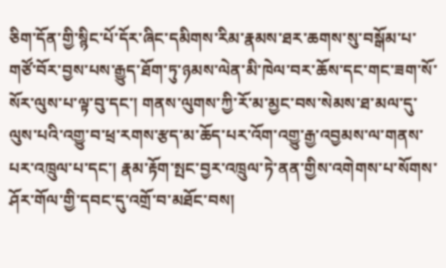ཅིག་དོན་གྱི་སྙིང་པོ་དོར་ཞིང་དམིགས་རིམ་རྣམས་ཐར་ཆགས་སུ་བསྒོམ་པ་གཙོ་བོར་བྱས་པས་རྒྱུད་ཐོག་ཏུ་ཉམས་ལེན་མི་ཁེལ་བར་ཆོས་དང་གང་ཟག་སོ་སོར་ལུས་པ་ལྟ་བུ་དང་། གནས་ལུགས་ཀྱི་རོ་མ་མྱང་བས་སེམས་ཐ་མལ་དུ་ལུས་པའི་འགྱུ་བ་ཕྲ་རགས་རྩད་མ་ཆོད་པར་འོག་འགྱུ་རྒྱ་འབྱམས་ལ་གནས་པར་འཁྲུལ་པ་དང་། རྣམ་རྟོག་སྤང་བྱར་འཁྲུལ་ཏེ་ནན་གྱིས་འགེགས་པ་སོགས་ཤོར་གོལ་གྱི་དབང་དུ་འགྲོ་བ་མཐོང་བས།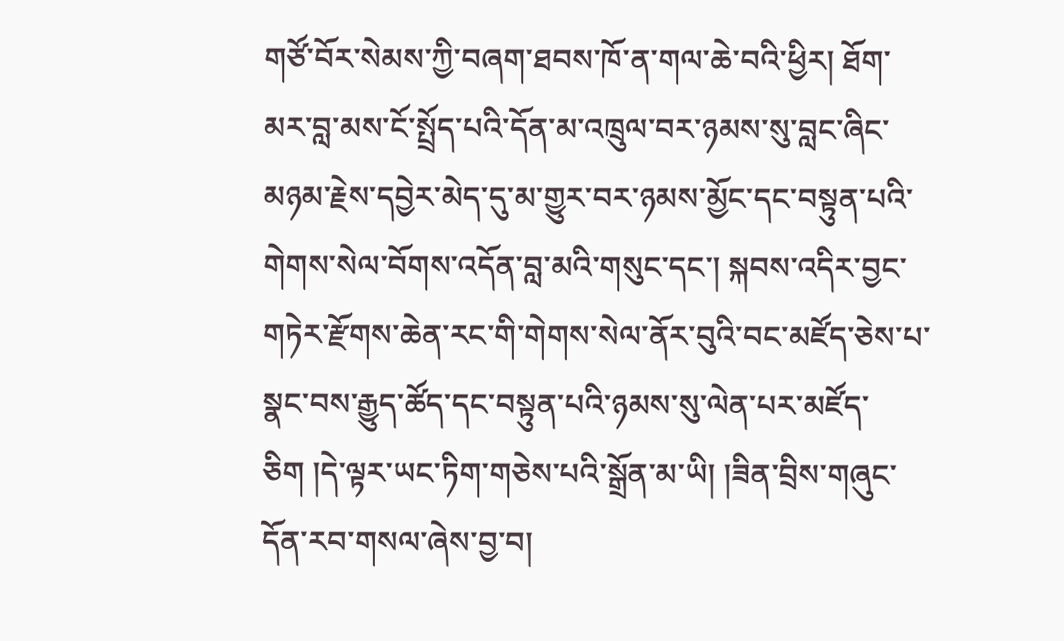གཙོ་བོར་སེམས་ཀྱི་བཞག་ཐབས་ཁོ་ན་གལ་ཆེ་བའི་ཕྱིར། ཐོག་མར་བླ་མས་ངོ་སྤྲོད་པའི་དོན་མ་འཁྲུལ་བར་ཉམས་སུ་བླང་ཞིང་མཉམ་རྗེས་དབྱེར་མེད་དུ་མ་གྱུར་བར་ཉམས་མྱོང་དང་བསྟུན་པའི་གེགས་སེལ་བོགས་འདོན་བླ་མའི་གསུང་དང་། སྐབས་འདིར་བྱང་གཏེར་རྫོགས་ཆེན་རང་གི་གེགས་སེལ་ནོར་བུའི་བང་མཛོད་ཅེས་པ་སྣང་བས་རྒྱུད་ཚོད་དང་བསྟུན་པའི་ཉམས་སུ་ལེན་པར་མཛོད་ཅིག །དེ་ལྟར་ཡང་ཏིག་གཅེས་པའི་སྒྲོན་མ་ཡི། །ཟིན་བྲིས་གཞུང་དོན་རབ་གསལ་ཞེས་བྱ་བ།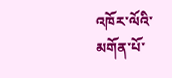འཁོར་ལོའི་མགོན་པོ་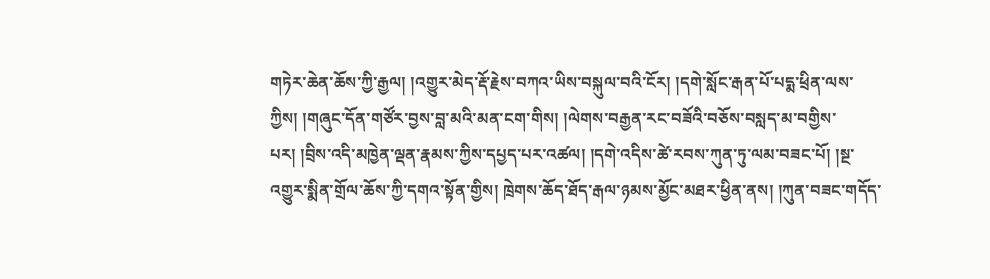གཏེར་ཆེན་ཆོས་ཀྱི་རྒྱལ། །འགྱུར་མེད་རྡོ་རྗེས་བཀའ་ཡིས་བསྐུལ་བའི་ངོར། །དགེ་སློང་རྒན་པོ་པདྨ་ཕྲིན་ལས་ཀྱིས། །གཞུང་དོན་གཙོར་བྱས་བླ་མའི་མན་ངག་གིས། །ལེགས་བརྒྱན་རང་བཟོའི་བཅོས་བསླད་མ་བགྱིས་པར། །བྲིས་འདི་མཁྱེན་ལྡན་རྣམས་ཀྱིས་དཔྱད་པར་འཚལ། །དགེ་འདིས་ཚེ་རབས་ཀུན་ཏུ་ལམ་བཟང་པོ། །སྔ་འགྱུར་སྨིན་གྲོལ་ཆོས་ཀྱི་དགའ་སྟོན་གྱིས། ཁྲེགས་ཆོད་ཐོད་རྒལ་ཉམས་མྱོང་མཐར་ཕྱིན་ནས། །ཀུན་བཟང་གདོད་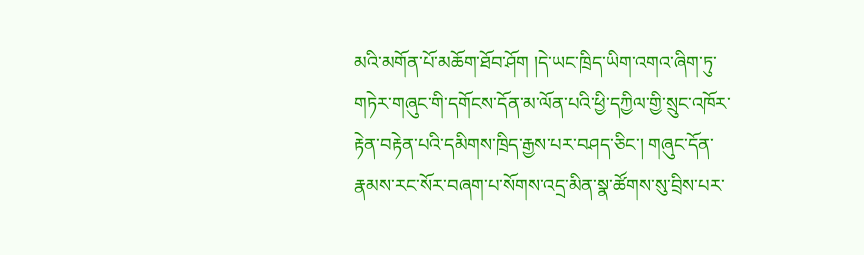མའི་མགོན་པོ་མཆོག་ཐོབ་ཤོག །དེ་ཡང་ཁྲིད་ཡིག་འགའ་ཞིག་ཏུ་གཏེར་གཞུང་གི་དགོངས་དོན་མ་ལོན་པའི་ཕྱི་དཀྱིལ་གྱི་སྲུང་འཁོར་རྟེན་བརྟེན་པའི་དམིགས་ཁྲིད་རྒྱས་པར་བཤད་ཅིང་། གཞུང་དོན་རྣམས་རང་སོར་བཞག་པ་སོགས་འདྲ་མིན་སྣ་ཚོགས་སུ་བྲིས་པར་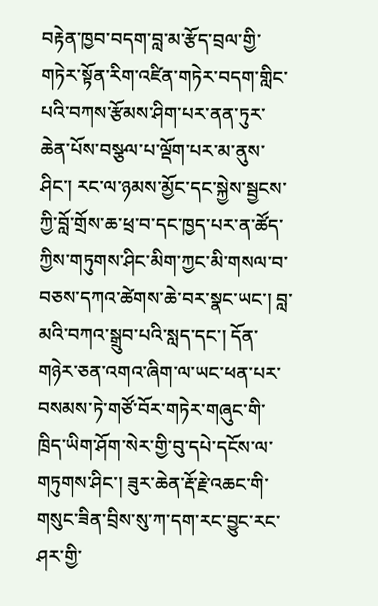བརྟེན་ཁྱབ་བདག་བླ་མ་རྩོད་བྲལ་གྱི་གཏེར་སྟོན་རིག་འཛིན་གཏེར་བདག་གླིང་པའི་བཀས་རྩོམས་ཤིག་པར་ནན་ཏུར་ཆེན་པོས་བསྩལ་པ་ལྡོག་པར་མ་ནུས་ཤིང་། རང་ལ་ཉམས་མྱོང་དང་སྐྱེས་སྦྱངས་ཀྱི་བློ་གྲོས་ཆ་ཕྲ་བ་དང་ཁྱད་པར་ན་ཚོད་ཀྱིས་གཏུགས་ཤིང་མིག་ཀྱང་མི་གསལ་བ་བཅས་དཀའ་ཚེགས་ཆེ་བར་སྣང་ཡང་། བླ་མའི་བཀའ་སྒྲུབ་པའི་སླད་དང་། དོན་གཉེར་ཅན་འགའ་ཞིག་ལ་ཡང་ཕན་པར་བསམས་ཏེ་གཙོ་བོར་གཏེར་གཞུང་གི་ཁྲིད་ཡིག་ཤོག་སེར་གྱི་བུ་དཔེ་དངོས་ལ་གཏུགས་ཤིང་། ཟུར་ཆེན་རྡོ་རྗེ་འཆང་གི་གསུང་ཟིན་བྲིས་སུ་ཀ་དག་རང་བྱུང་རང་ཤར་གྱི་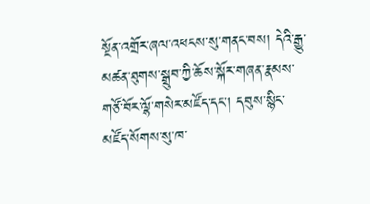སྔོན་འགྲོར་ཞལ་འཕངས་སུ་གནང་བས། དེའི་རྒྱུ་མཚན་ཐུགས་སྒྲུབ་ཀྱི་ཆོས་སྐོར་གཞན་རྣམས་གཙོ་བོར་ལྷོ་གསེར་མཛོད་དང་། དབུས་སྙིང་མཛོད་སོགས་སུ་ཁ་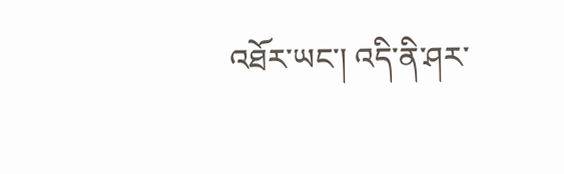འཐོར་ཡང་། འདི་ནི་ཤར་